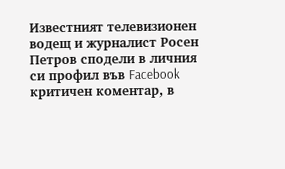Известният телевизионен водещ и журналист Росен Петров сподели в личния си профил във Facebook критичен коментар, в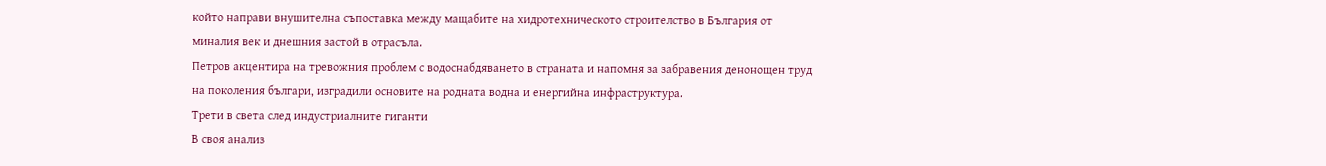който направи внушителна съпоставка между мащабите на хидротехническото строителство в България от миналия век и днешния застой в отрасъла.
Петров акцентира на тревожния проблем с водоснабдяването в страната и напомня за забравения денонощен труд на поколения българи, изградили основите на родната водна и енергийна инфраструктура.
Трети в света след индустриалните гиганти
В своя анализ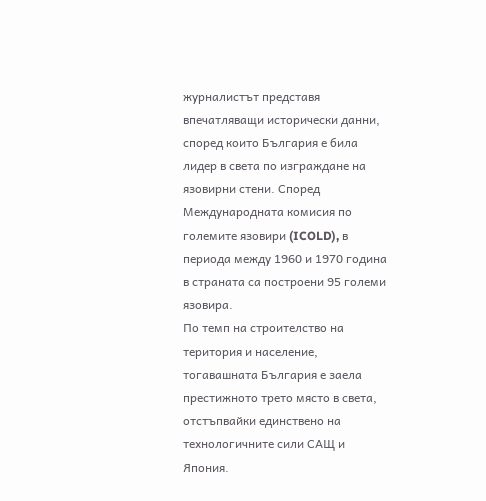журналистът представя впечатляващи исторически данни, според които България е била лидер в света по изграждане на язовирни стени. Според Международната комисия по големите язовири (ICOLD), в периода между 1960 и 1970 година в страната са построени 95 големи язовира.
По темп на строителство на територия и население, тогавашната България е заела престижното трето място в света, отстъпвайки единствено на технологичните сили САЩ и Япония.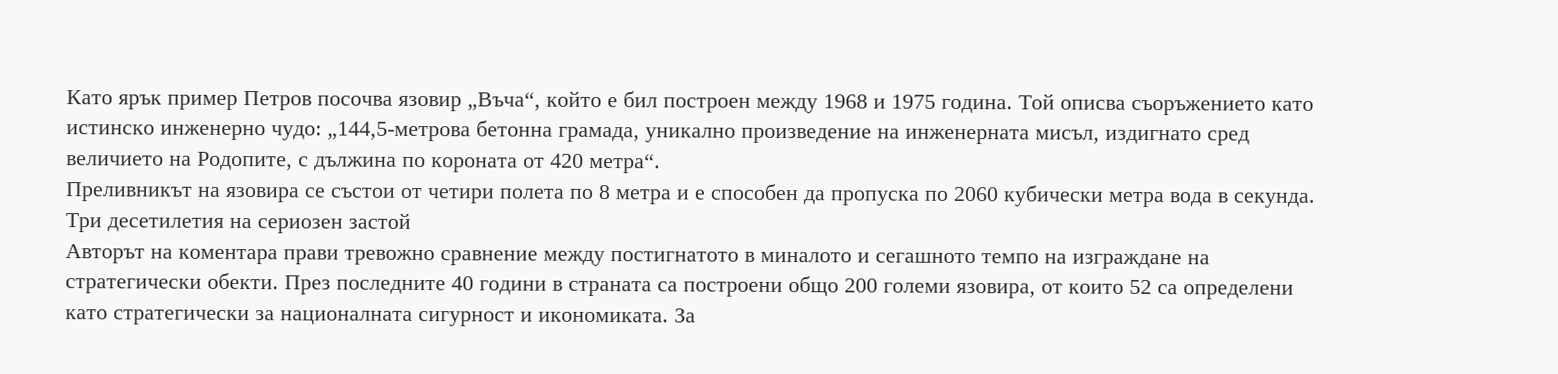Като ярък пример Петров посочва язовир „Въча“, който е бил построен между 1968 и 1975 година. Той описва съоръжението като истинско инженерно чудо: „144,5-метрова бетонна грамада, уникално произведение на инженерната мисъл, издигнато сред величието на Родопите, с дължина по короната от 420 метра“.
Преливникът на язовира се състои от четири полета по 8 метра и е способен да пропуска по 2060 кубически метра вода в секунда.
Три десетилетия на сериозен застой
Авторът на коментара прави тревожно сравнение между постигнатото в миналото и сегашното темпо на изграждане на стратегически обекти. През последните 40 години в страната са построени общо 200 големи язовира, от които 52 са определени като стратегически за националната сигурност и икономиката. За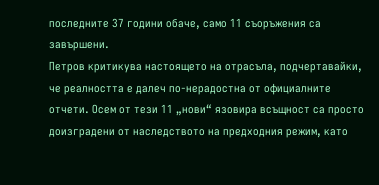последните 37 години обаче, само 11 съоръжения са завършени.
Петров критикува настоящето на отрасъла, подчертавайки, че реалността е далеч по-нерадостна от официалните отчети. Осем от тези 11 „нови“ язовира всъщност са просто доизградени от наследството на предходния режим, като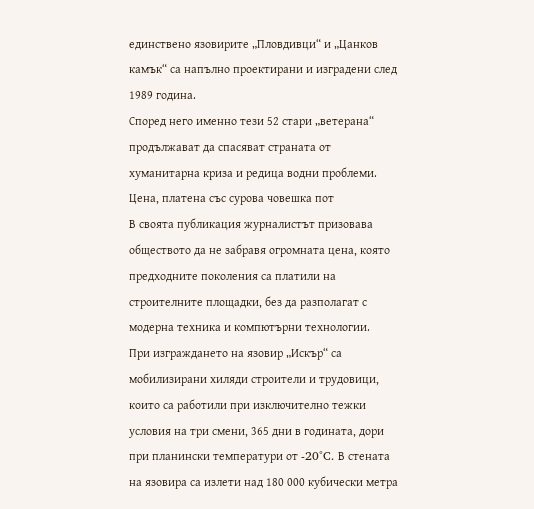единствено язовирите „Пловдивци“ и „Цанков камък“ са напълно проектирани и изградени след 1989 година.
Според него именно тези 52 стари „ветерана“ продължават да спасяват страната от хуманитарна криза и редица водни проблеми.
Цена, платена със сурова човешка пот
В своята публикация журналистът призовава обществото да не забравя огромната цена, която предходните поколения са платили на строителните площадки, без да разполагат с модерна техника и компютърни технологии.
При изграждането на язовир „Искър“ са мобилизирани хиляди строители и трудовици, които са работили при изключително тежки условия на три смени, 365 дни в годината, дори при планински температури от -20°C. В стената на язовира са излети над 180 000 кубически метра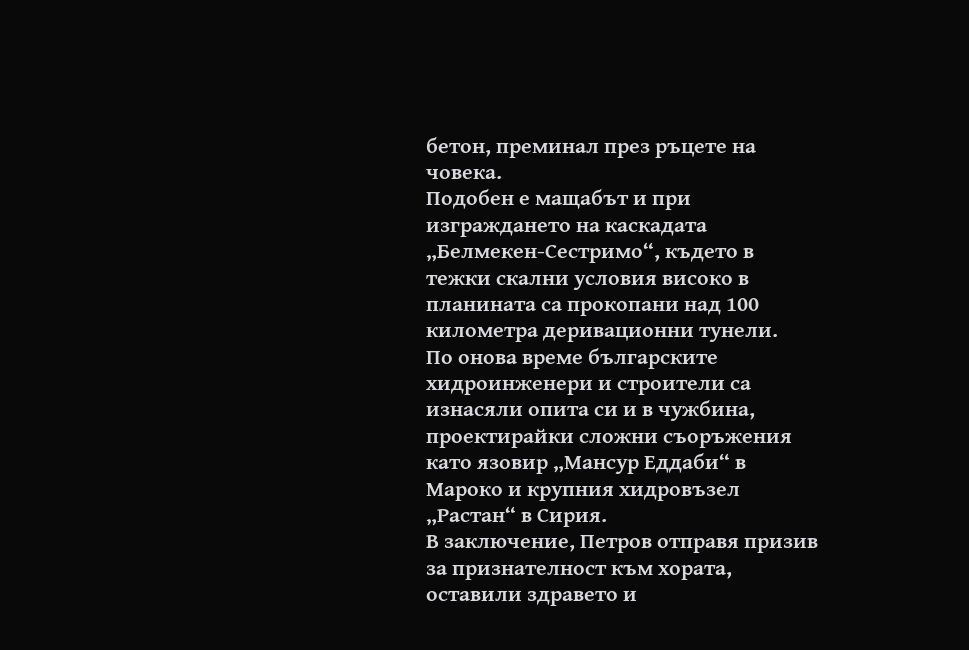бетон, преминал през ръцете на човека.
Подобен е мащабът и при изграждането на каскадата „Белмекен-Сестримо“, където в тежки скални условия високо в планината са прокопани над 100 километра деривационни тунели.
По онова време българските хидроинженери и строители са изнасяли опита си и в чужбина, проектирайки сложни съоръжения като язовир „Мансур Еддаби“ в Мароко и крупния хидровъзел „Растан“ в Сирия.
В заключение, Петров отправя призив за признателност към хората, оставили здравето и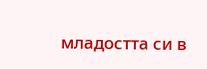младостта си в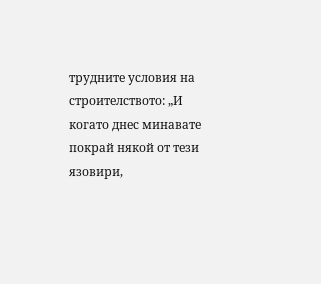трудните условия на строителството: „И когато днес минавате покрай някой от тези язовири,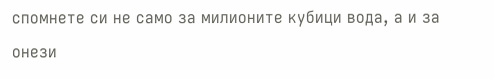спомнете си не само за милионите кубици вода, а и за онези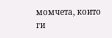момчета, които ги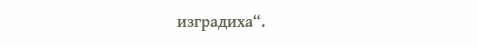изградиха“.